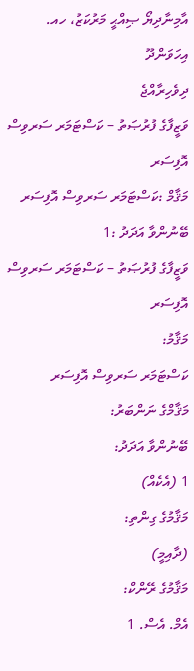އާމިނާދިޔޯ ޞިއްޙީ މަރުކަޒު، ހއ. އިހަވަންދޫ
ދިވެހިރާއްޖެ
ވަޒީފާގެ ފުރުޞަތު – ކަސްޓަމަރ ސަރވިސް އޮފިސަރ
މަޤާމް :ކަސްޓަމަރ ސަރވިސް އޮފިސަރ
ބޭނުންވާ އަދަދު :1
ވަޒީފާގެ ފުރުޞަތު – ކަސްޓަމަރ ސަރވިސް އޮފިސަރ
މަޤާމު:
ކަސްޓަމަރ ސަރވިސް އޮފިސަރ
މަޤާމްގެ ނަންބަރު:
ބޭނުންވާ އަދަދު:
1 (އެކެއް)
މަޤާމުގެ ގިންތި:
(ދާއިމީ)
މަޤާމުގެ ރޭންކް:
އެމް. އެސް. 1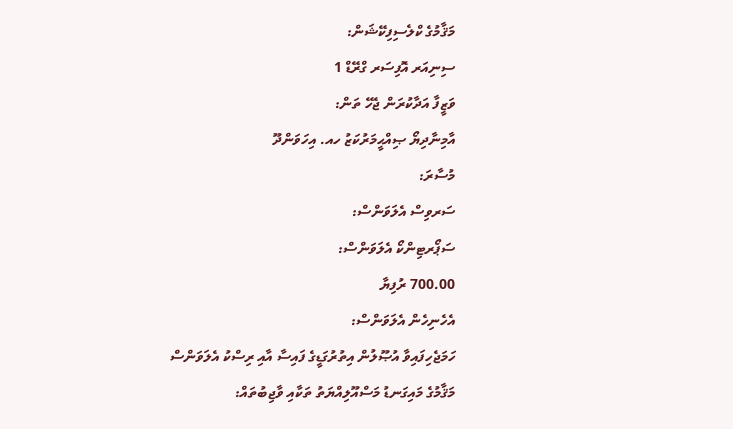މަޤާމުގެ ކްލެސިފިކޭޝަން:
ސިނިއަރ އޮފިސަރ ގްރޭޑް 1
ވަޒީފާ އަދާކުރަން ޖެހޭ ތަން:
އާމިނާދިޔޯ ޞިއްޙީމަރުކަޒު ހއ. އިހަވަންދޫ
މުސާރަ:
ސަރވިސް އެލަވަންސް:
ސަޕޯރޓިންކޯ އެލަވަންސް:
700.00 ރުފިޔާ
އެހެނިހެން އެލަވަންސް:
ހަމަޖެހިފައިވާ އުޞޫލުން އިތުރުގަޑީގެ ފައިސާ އާއި ރިސްކު އެލަވަންސް
މަޤާމުގެ މައިގަނޑު މަސްއޫލިއްޔަތު ތަކާއި ވާޖިބުތައް: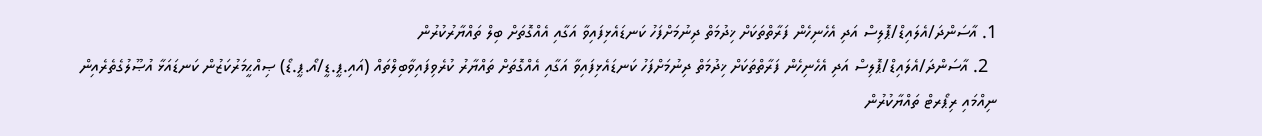1. އާސަންދަ/އެލައިޑް/ޕޮލިސް އަދި އެހެނިހެން ފަރާތްތަކަށް ޚިދުމަތް ދިނުމަށްފަހު ކަނޑައެޅިފައިވާ އަގާއި އެއްގޮތަށް ބިލް ތައްޔާރުކުރުން
  2. އާސަންދަ/އެލައިޑް/ޕޮލިސް އަދި އެހެނިހެން ފަރާތްތަކަށް ޚިދުމަތް ދިނުމަށްފަހު ކަނޑައެޅިފައިވާ އަގާއި އެއްގޮތަށް ތައްޔާރު ކުރެވިފައިވާބިލްތައް (އައި.ޕީ.ޑީ/އޯ.ޕީ.ޑޯ) ޞިއްޙީމަރުކަޒުން ކަނޑައަޅާ އުޞޫލުގެތެރެއިން ނިއްމައި ރިޕޯރޓް ތައްޔާކުރުން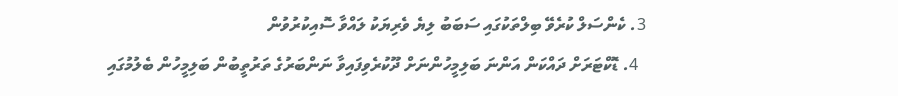3. ކެންސަލް ކުރެވޭ ބިލްތަކުގައި ސަބަބު ލިޔެ ވެރިޔަކު ލައްވާ ސޮއިކުރުވުން
  4. ޑޮކްޓަރަށް ދައްކަން އަންނަ ބަލިމީހުންނަށް ދޫކުރެވިފައިވާ ނަންބަރުގެ ތަރުތީބުން ބަލިމީހުން ބެލުމުގައި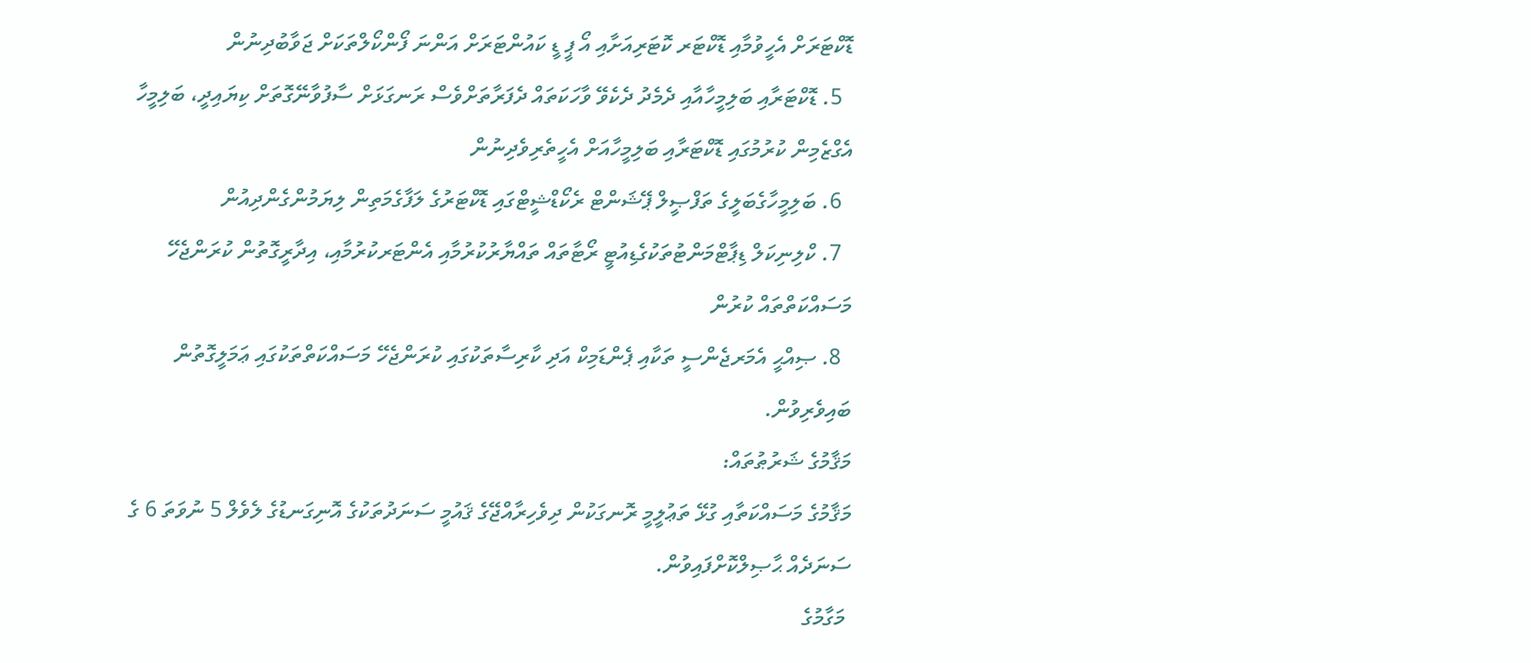ޑޮކްޓަރަށް އެހީވުމާއި ޑޮކްޓަރ ކޮޓަރިއަށާއި އޯ ޕީ ޑީ ކައުންޓަރަށް އަންނަ ފޯންކޯލްތަކަށް ޖަވާބުދިނުން
  5. ޑޮކްޓަރާއި ބަލިމީހާއާއި ދެމެދު ދެކެވޭ ވާހަކަތައް ދެފަރާތަށްވެސް ރަނގަޅަށް ސާފުވާނޭގޮތަށް ކިޔައިދީ، ބަލިމީހާ އެގްޒެމިން ކުރުމުގައި ޑޮކްޓަރާއި ބަލިމީހާއަށް އެހީތެރިވެދިނުން
  6. ބަލިމީހާގެބަލީގެ ތަފްޞީލް ޕޭޝަންޓް ރެކޯޑްޝީޓްގައި ޑޮކްޓަރުގެ ލަފާގެމަތިން ލިޔަމުންގެންދިއުން
  7. ކްލިނިކަލް ޑިޕާޓްމަންޓުތަކުގެޑިއުޓީ ރޯޓާތައް ތައްޔާރުކުރުމާއި އެންޓަރކުރުމާއި، އިދާރީގޮތުން ކުރަންޖެހޭ މަސައްކަތްތައް ކުރުން
  8. ޞިއްޙީ އެމަރޖެންސީ ތަކާއި ޕެންޑަމިކް އަދި ކާރިސާތަކުގައި ކުރަންޖެހޭ މަސައްކަތްތަކުގައި ޢަމަލީގޮތުން ބައިވެރިވުން.
މަޤާމުގެ ޝަރުޠުތައް:
މަޤާމުގެ މަސައްކަތާއި ގުޅޭ ތަޢުލީމީ ރޮނގަކުން ދިވެހިރާއްޖޭގެ ޤައުމީ ސަނަދުތަކުގެ އޮނިގަނޑުގެ ލެވެލް 5 ނުވަތަ 6 ގެ ސަނަދެއް ޙާޞިލްކޮށްފައިވުން.
 މަގާމުގެ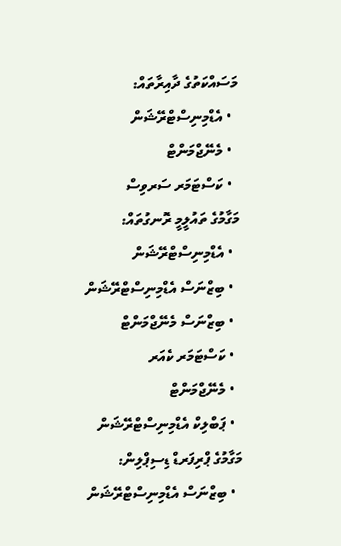މަސައްކަތުގެ ދާއިރާތައް:
  • އެޑްމިނިސްޓްރޭޝަން
  • މެނޭޖްމަންޓް
  • ކަސްޓަމަރ ސަރވިސް
މަގާމުގެ ތައުލީމީ ރޮނގުތައް:
  • އެޑްމިނިސްޓްރޭޝަން
  • ބިޒްނަސް އެޑްމިނިސްޓްރޭޝަން
  • ބިޒްނަސް މެނޭޖްމަންޓް
  • ކަސްޓަމަރ ކެއަރ
  • މެނޭޖްމަންޓް
  • ޕަބްލިކް އެޑްމިނިސްޓްރޭޝަން
މަގާމުގެ ޕްރިފަރޑް ޑިސިޕްލިން:
  • ބިޒްނަސް އެޑްމިނިސްޓްރޭޝަން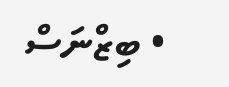• ބިޒްނަސް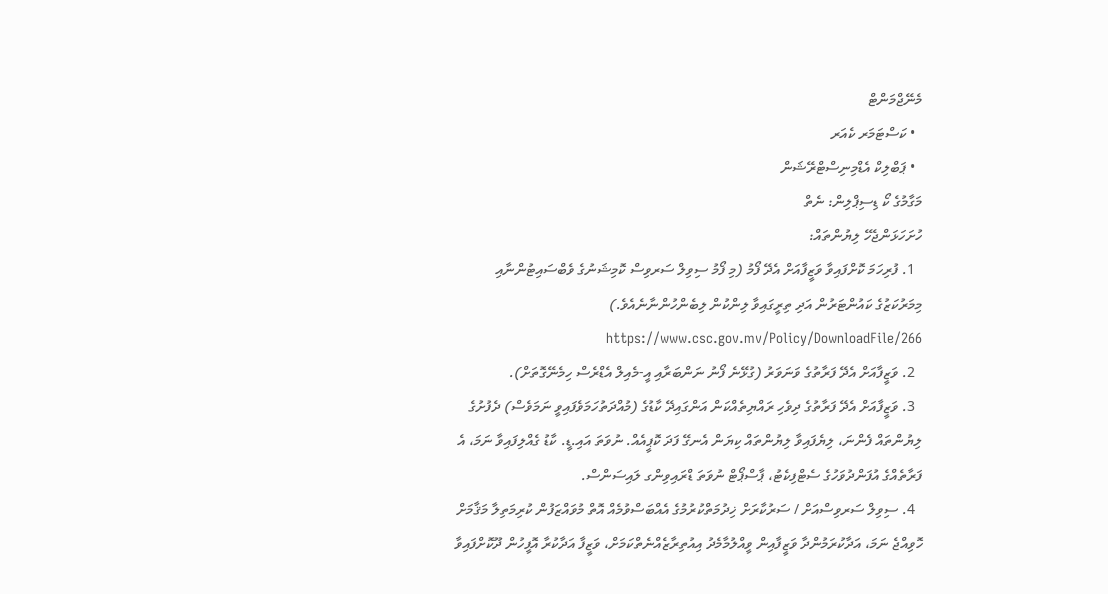މެނޭޖްމަންޓް
  • ކަސްޓަމަރ ކެއަރ
  • ޕަބްލިކް އެޑްމިނިސްޓްރޭޝަން
މަގާމުގެ ކޯ ޑިސިޕްލިން: ނެތް
ހުށަހަޅަންޖެހޭ ލިޔުންތައް:
  1. ފުރިހަމަ ކޮށްފައިވާ ވަޒީފާއަށް އެދޭ ފޯމު (މި ފޯމު ސިވިލް ސަރވިސް ކޮމިޝަނުގެ ވެބްސައިޓުންނާއި މިމަރުކަޒުގެ ކައުންޓަރުން އަދި ތިރީގައިވާ ލިންކުން ލިބެންހުންނާނެއެވެ.) https://www.csc.gov.mv/Policy/DownloadFile/266
  2. ވަޒީފާއަށް އެދޭ ފަރާތުގެ ވަނަވަރު (ގުޅޭނެ ފޯނު ނަންބަރާއި އީ-މެއިލް އެޑްރެސް ހިމެނޭގޮތަށް).
  3. ވަޒީފާއަށް އެދޭ ފަރާތުގެ ދިވެހި ރައްޔިތެއްކަން އަންގައިދޭ ކާޑުގެ (މުއްދަތުހަމަވެފައިވީ ނަމަވެސް) ދެފުށުގެ ލިޔުންތައް ފެންނަ، ލިޔެފައިވާ ލިޔުންތައް ކިޔަން އެނގޭ ފަދަ ކޮޕީއެއް. ނުވަތަ އައި.ޑީ. ކާޑު ގެއްލިފައިވާ ނަމަ، އެ ފަރާތެއްގެ އުފަންދުވަހުގެ ސެޓްފިކެޓު، ޕާސްޕޯޓް ނުވަތަ ޑްރައިވިންގ ލައިސަންސް.
  4. ސިވިލް ސަރވިސްއަށް / ސަރުކާރަށް ޚިދުމަތްކުރުމުގެ އެއްބަސްވުމެއް އޮތް މުވައްޒަފުން ކުރިމަތިލާ މަޤާމަށް ހޮވިއްޖެ ނަމަ، އަދާކުރަމުންދާ ވަޒީފާއިން ވީއްލުމާމެދު އިއުތިރާޒެއްނެތްކަމަށް، ވަޒީފާ އަދާކުރާ އޮފީހުން ދޫކޮށްފައިވާ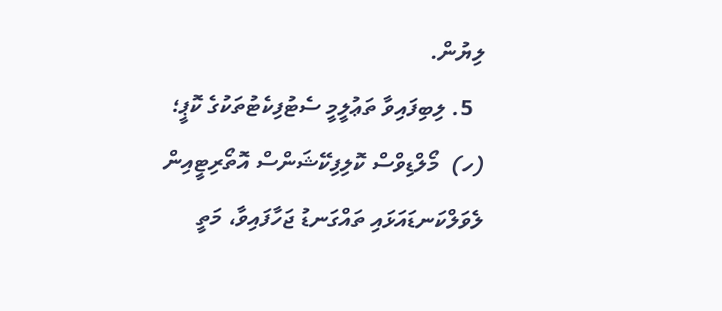ލިޔުން.
  5. ލިބިފައިވާ ތަޢުލީމީ ސެޓުފިކެޓުތަކުގެ ކޮޕީ؛
(ހ)  މޯލްޑިވްސް ކޮލިފިކޭޝަންސް އޮތޯރިޓީއިން ލެވަލްކަނޑައަޅައި ތައްގަނޑު ޖަހާފައިވާ، މަތީ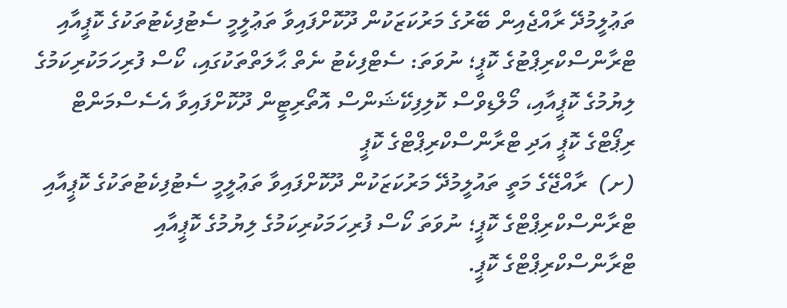ތަޢުލީމުދޭ ރާއްޖެއިން ބޭރުގެ މަރުކަޒަކުން ދޫކޮށްފައިވާ ތަޢުލީމީ ސެޓުފިކެޓުތަކުގެ ކޮޕީއާއި ޓްރާންސްކްރިޕްޓުގެ ކޮޕީ؛ ނުވަތަ: ސެޓްފިކެޓު ނެތް ޙާލަތްތަކުގައި، ކޯސް ފުރިހަމަކުރިކަމުގެ ލިޔުމުގެ ކޮޕީއާއި، މޯލްޑިވްސް ކޮލިފިކޭޝަންސް އޮތޯރިޓީން ދޫކޮށްފައިވާ އެސެސްމަންޓް ރިޕޯޓްގެ ކޮޕީ އަދި ޓްރާންސްކްރިޕްޓްގެ ކޮޕީ
(ށ)  ރާއްޖޭގެ މަތީ ތައުލީމުދޭ މަރުކަޒަކުން ދޫކޮށްފައިވާ ތަޢުލީމީ ސެޓުފިކެޓުތަކުގެ ކޮޕީއާއި ޓްރާންސްކްރިޕްޓްގެ ކޮޕީ؛ ނުވަތަ ކޯސް ފުރިހަމަކުރިކަމުގެ ލިޔުމުގެ ކޮޕީއާއި ޓްރާންސްކްރިޕްޓްގެ ކޮޕީ.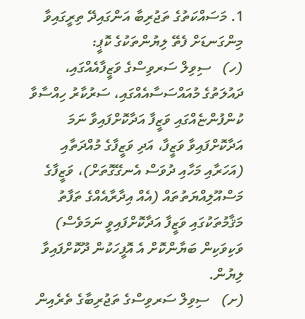1. މަސައްކަތުގެ ތަޖުރިބާ އަންގައިދޭ ތިރީގައިވާ މިންގަނޑަށް ފެތޭ ލިޔުންތަކުގެ ކޮޕީ:
(ހ)   ސިވިލް ސަރވިސްގެ ވަޒީފާއެއްގައި، ދައުލަތުގެ މުއައްސަސާއެއްގައި، ސަރުކާރު ހިއްސާވާ ކުންފުންޏެއްގައި ވަޒީފާ އަދާކޮށްފައިވާ ނަމަ އަދާކޮށްފައިވާ ވަޒީފާ، އަދި ވަޒީފާގެ މުއްދަތާއި (އަހަރާއި މަހާއި ދުވަސް އެނގޭގޮތަށް)، ވަޒީފާގެ މަސްއޫލިއްޔަތުތައް (އެއް އިދާރާއެއްގެ ތަފާތު މަޤާމުތަކުގައި ވަޒީފާ އަދާކޮށްފައިވީ ނަމަވެސް) ވަކިވަކިން ބަޔާންކޮށް އެ އޮފީހަކުން ދޫކޮށްފައިވާ ލިޔުން.
(ށ)   ސިވިލް ސަރވިސްގެ ތަޖުރިބާގެ ތެރެއިން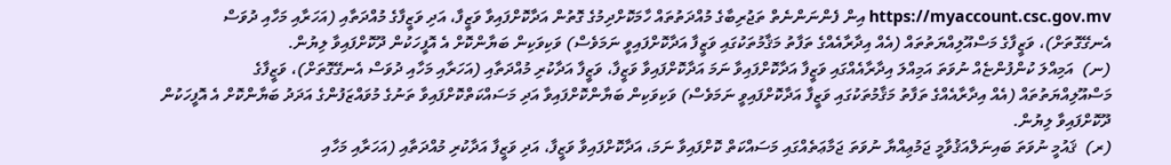https://myaccount.csc.gov.mv އިން ފެންނަންނެތް ތަޖުރިބާގެ މުއްދަތުތައް ހާމަކޮށްދިމުގެ ގޮތުން އަދާކޮށްފައިވާ ވަޒީފާ، އަދި ވަޒީފާގެ މުއްދަތާއި (އަހަރާއި މަހާއި ދުވަސް އެނގޭގޮތަށް)، ވަޒީފާގެ މަސްއޫލިއްޔަތުތައް (އެއް އިދާރާއެއްގެ ތަފާތު މަޤާމުތަކުގައި ވަޒީފާ އަދާކޮށްފައިވީ ނަމަވެސް) ވަކިވަކިން ބަޔާންކޮށް އެ އޮފީހަކުން ދޫކޮށްފައިވާ ލިޔުން.
(ނ)  އަމިއްލަ ކުންފުންޏެއް ނުވަތަ އަމިއްލަ އިދާރާއެއްގައި ވަޒީފާ އަދާކޮށްފައިވާ ނަމަ އަދާކޮށްފައިވާ ވަޒީފާ، ވަޒީފާ އަދާކުރި މުއްދަތާއި (އަހަރާއި މަހާއި ދުވަސް އެނގޭގޮތަށް)، ވަޒީފާގެ މަސްއޫލިއްޔަތުތައް (އެއް އިދާރާއެއްގެ ތަފާތު މަޤާމުތަކުގައި ވަޒީފާ އަދާކޮށްފައިވީ ނަމަވެސް) ވަކިވަކިން ބަޔާންކޮށްފައިވާ އަދި މަސައްކަތްކޮށްފައިވާ ތަނުގެ މުވައްޒަފުންގެ އަދަދު ބަޔާންކޮށް އެ އޮފީހަކުން ދޫކޮށްފައިވާ ލިޔުން.
(ރ)  ޤައުމީ ނުވަތަ ބައިނަލްއަޤުވާމީ ޖަމުޢިއްޔާ ނުވަތަ ޖަމާޢަތެއްގައި މަސައްކަތް ކޮށްފައިވާ ނަމަ، އަދާކޮށްފައިވާ ވަޒީފާ، އަދި ވަޒީފާ އަދާކުރި މުއްދަތާއި (އަހަރާއި މަހާއި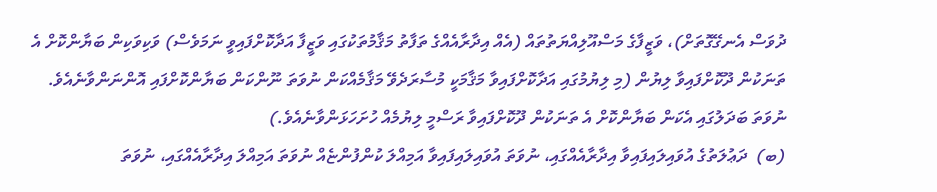ދުވަސް އެނގޭގޮތަށް)، ވަޒީފާގެ މަސްއޫލިއްޔަތުތައް (އެއް އިދާރާއެއްގެ ތަފާތު މަޤާމުތަކުގައި ވަޒީފާ އަދާކޮށްފައިވީ ނަމަވެސް) ވަކިވަކިން ބަޔާންކޮށް އެ ތަނަކުން ދޫކޮށްފައިވާ ލިޔުން (މި ލިޔުމުގައި އަދާކޮށްފައިވާ މަޤާމަކީ މުސާރަދެވޭ މަޤާމެއްކަން ނުވަތަ ނޫންކަން ބަޔާންކޮށްފައި އޮންނަންވާނެއެވެ. ނުވަތަ ބަދަލުގައި އެކަން ބަޔާންކޮށް އެ ތަނަކުން ދޫކޮށްފައިވާ ރަސްމީ ލިޔުމެއް ހުށަހަޅަންވާނެއެވެ.)
(ބ)  ދަޢުލަތުގެ އުވައިލައިފައިވާ އިދާރާއެއްގައި، ނުވަތަ އުވައިލައިފައިވާ އަމިއްލަ ކުންފުންޏެއް ނުވަތަ އަމިއްލަ އިދާރާއެއްގައި، ނުވަތަ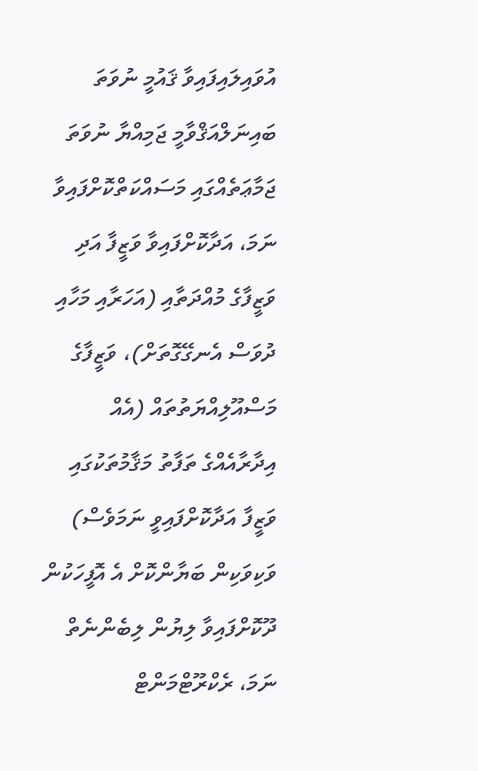އުވައިލައިފައިވާ ޤައުމީ ނުވަތަ ބައިނަލްއަޤްވާމީ ޖަމިއްޔާ ނުވަތަ ޖަމާޢަތެއްގައި މަސައްކަތްކޮށްފައިވާ ނަމަ، އަދާކޮށްފައިވާ ވަޒީފާ އަދި ވަޒީފާގެ މުއްދަތާއި (އަހަރާއި މަހާއި ދުވަސް އެނގޭގޮތަށް)، ވަޒީފާގެ މަސްއޫލިއްޔަތުތައް (އެއް އިދާރާއެއްގެ ތަފާތު މަޤާމުތަކުގައި ވަޒީފާ އަދާކޮށްފައިވީ ނަމަވެސް) ވަކިވަކިން ބަޔާންކޮށް އެ އޮފީހަކުން ދޫކޮށްފައިވާ ލިޔުން ލިބެންނެތް ނަމަ، ރެކްރޫޓްމަންޓް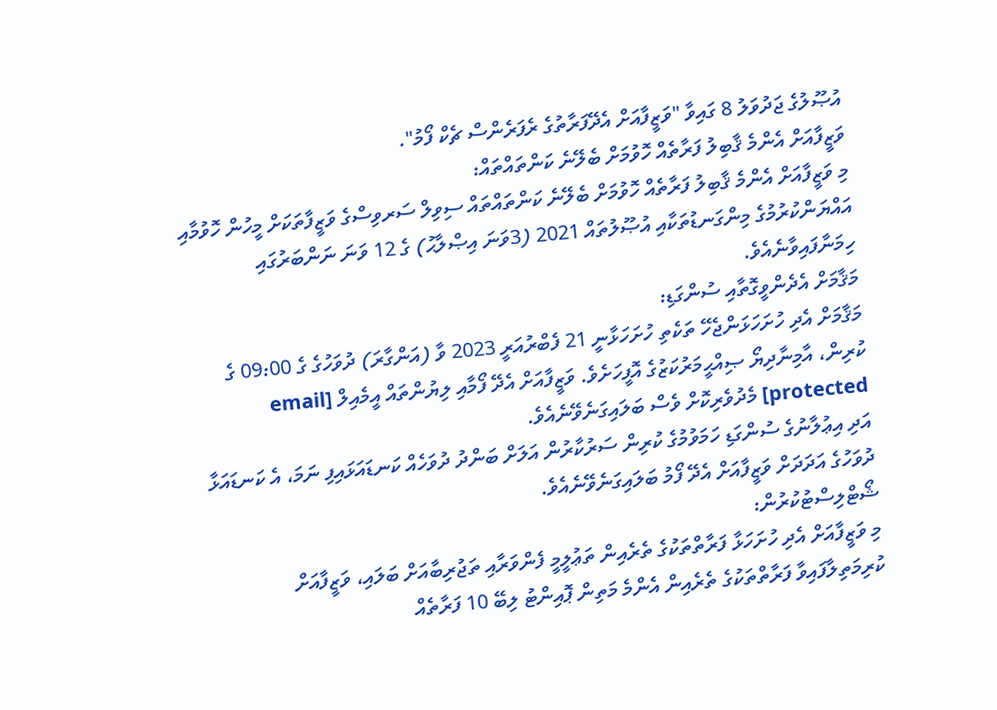އުޞޫލުގެ ޖަދުވަލު 8 ގައިވާ "ވަޒީފާއަށް އެދޭފަރާތުގެ ރެފަރެންސް ޗެކް ފޯމު".
ވަޒީފާއަށް އެންމެ ޤާބިލު ފަރާތެއް ހޮވުމަށް ބެލޭނެ ކަންތައްތައް:
މި ވަޒީފާއަށް އެންމެ ޤާބިލު ފަރާތެއް ހޮވުމަށް ބެލޭނެ ކަންތައްތައް ސިވިލް ސަރވިސްގެ ވަޒީފާތަކަށް މީހުން ހޮވުމާއި އައްޔަންކުރުމުގެ މިންގަނޑުތަކާއި އުޞޫލުތައް 2021 (3ވަނަ އިޞްލާޙު) ގެ 12 ވަނަ ނަންބަރުގައި ހިމަނާފައިވާނެއެވެ.
މަޤާމަށް އެދެންވީގޮތާއި ސުންގަޑި:
މަޤާމަށް އެދި ހުށަހަޅަންޖެހޭ ތަކެތި ހުށަހަޅާނީ 21 ފެބްރުއަރީ 2023 ވާ (އަންގާރަ) ދުވަހުގެ ގެ 09:00 ގެ ކުރިން، އާމިނާދިޔޯ ޞިއްޙީމަރުކަޒުގެ އޮފީހަށެވެ. ވަޒީފާއަށް އެދޭ ފޯމާއި ލިޔުންތައް އީމެއިލް [email protected] މެދުވެރިކޮށް ވެސް ބަލައިގަނެވޭނެއެވެ.
އަދި އިޢުލާނުގެ ސުންގަޑި ހަމަވުމުގެ ކުރިން ސަރުކާރުން އަލަށް ބަންދު ދުވަހެއް ކަނޑައަޅައިފި ނަމަ، އެ ކަނޑައަޅާ ދުވަހުގެ އަދަދަށް ވަޒީފާއަށް އެދޭ ފޯމު ބަލައިގަނެވޭނެއެވެ.
ޝޯޓްލިސްޓުކުރުން:
މި ވަޒީފާއަށް އެދި ހުށަހަޅާ ފަރާތްތަކުގެ ތެރެއިން ތަޢުލީމީ ފެންވަރާއި ތަޖުރިބާއަށް ބަލައި، ވަޒީފާއަށް ކުރިމަތިލާފައިވާ ފަރާތްތަކުގެ ތެރެއިން އެންމެ މަތިން ޕޮއިންޓު ލިބޭ 10 ފަރާތެއް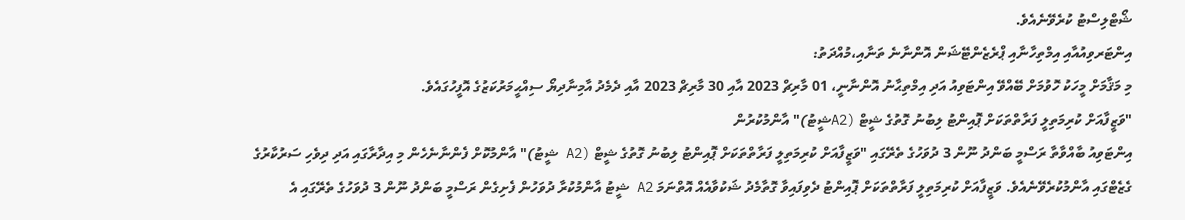ޝޯޓްލިސްޓު ކުރެވޭނެއެވެ.
އިންޓަރވިއުއާއި އިމްތިހާނާއި ޕްރެޒެންޓޭޝަން އޮންނާނެ ތަނާއި،މުއްދަތު:
މި މަޤާމަށް މީހަކު ހޮވުމަށް ބޭއްވޭ އިންޓަވިއު އަދި އިމްތިޙާނު އޮންނާނީ، 01 މާރިޗް 2023 އާއި 30 މާރިޗް 2023 އާއި ދެމެދު އާމިނާދިޔޯ ސިއްޙީމަރުކަޒުގެ އޮފީހުގައެވެ.
"ވަޒީފާއަށް ކުރިމަތިލީ ފަރާތްތަކަށް ޕޮއިންޓު ލިބުނު ގޮތުގެ ޝީޓް (A2ޝީޓު)" އާންމުކުރުން
އިންޓަވިއު ބާއްވާތާ ރަސްމީ ބަންދު ނޫން 3 ދުވަހުގެ ތެރޭގައި "ވަޒީފާއަށް ކުރިމަތިލީ ފަރާތްތަކަށް ޕޮއިންޓު ލިބުނު ގޮތުގެ ޝީޓް (A2 ޝީޓު)" އާންމުކޮށް ފެންނާނެހެން މި އިދާރާގައި އަދި ދިވެހި ސަރުކާރުގެ ގެޒެޓްގައި އާންމުކުރެވޭނެއެވެ. ވަޒީފާއަށް ކުރިމަތިލީ ފަރާތްތަކަށް ޕޮއިންޓު ދެވިފައިވާ ގޮތާމެދު ޝަކުވާއެއް އޮތްނަމަ A2 ޝީޓު އާންމުކުރާ ދުވަހުން ފެށިގެން ރަސްމީ ބަންދު ނޫން 3 ދުވަހުގެ ތެރޭގައި އެ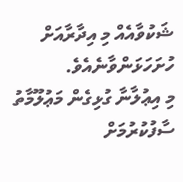ޝަކުވާއެއް މި އިދާރާއަށް ހުށަހަޅަންވާނެއެވެ.
މި އިޢުލާނާ ގުޅިގެން މަޢުލޫމާތު ސާފުކުރުމަށް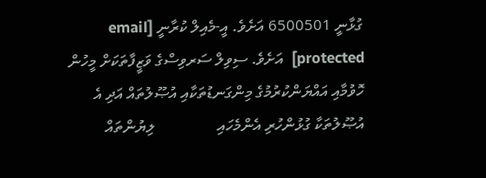ގުޅާނީ 6500501 އަށެވެ. އީ-މެއިލް ކުރާނީ [email protected]  އަށެވެ. ސިވިލް ސަރވިސްގެ ވަޒީފާތަކަށް މީހުން ހޮވުމާއި އައްޔަންކުރުމުގެ މިންގަނޑުތަކާއި އުޞޫލުތައް އަދި އެ އުޞޫލުތަކާ ގުޅުންހުރި އެންމެހައި                ލިޔުންތައް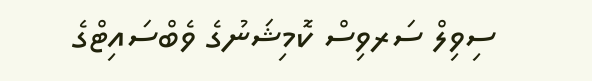ސިވިލް ސަރވިސް ކޮމިޝަނުގެ ވެބްސައިޓްގެ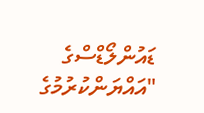ޑައުންލޯޑްސްގެ "އައްޔަންކުރުމުގެ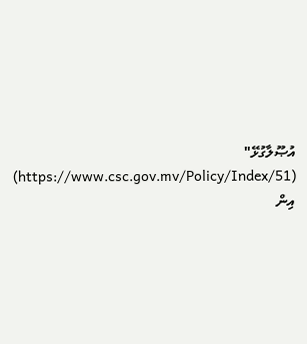އުޞޫލާގުޅޭ" (https://www.csc.gov.mv/Policy/Index/51) އިން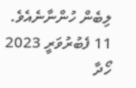ލިބެން ހުންނާނެއެވެ.
11 ފެބުރުވަރީ 2023
ހޯދާ